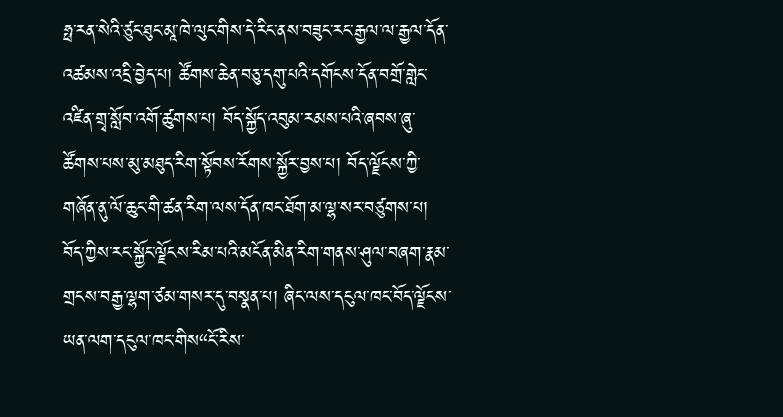ཧྥ་རན་སེའི་ཙུང་ཐུང་མཱ་ཁེ་ལུང་གིས་དེ་རིང་ནས་བཟུང་རང་རྒྱལ་ལ་རྒྱལ་དོན་འཚམས་འདྲི་བྱེད་པ། ཚོགས་ཆེན་བཅུ་དགུ་པའི་དགོངས་དོན་བགྲོ་གླེང་འཛིན་གྲྭ་སློབ་འགོ་ཚུགས་པ། བོད་སྐྱོད་འབུམ་རམས་པའི་ཞབས་ཞུ་ཚོགས་པས་མུ་མཐུད་རིག་སྟོབས་རོགས་སྐྱོར་བྱས་པ། བོད་ལྗོངས་ཀྱི་གཞོན་ནུ་ལོ་ཆུང་གི་ཚན་རིག་ལས་དོན་ཁང་ཐོག་མ་ལྷ་སར་བཙུགས་པ། བོད་ཀྱིས་རང་སྐྱོང་ལྗོངས་རིམ་པའི་མངོན་མིན་རིག་གནས་ཤུལ་བཞག་རྣམ་གྲངས་བརྒྱ་ལྷག་ཙམ་གསར་དུ་བསྣན་པ། ཞིང་ལས་དངུལ་ཁང་བོད་ལྗོངས་ཡན་ལག་དངུལ་ཁང་གིས“ངོ་རིས་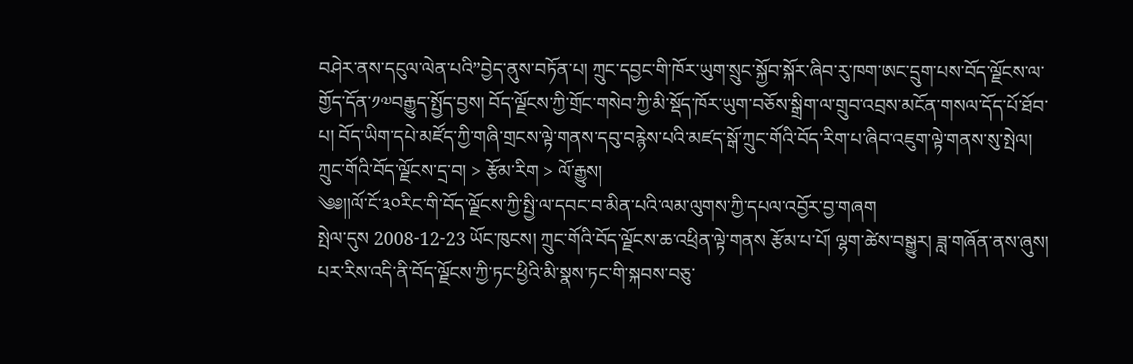བཤེར་ནས་དངུལ་ལེན་པའི”བྱེད་ནུས་བཏོན་པ། ཀྲུང་དབྱང་གི་ཁོར་ཡུག་སྲུང་སྐྱོབ་སྐོར་ཞིབ་རུ་ཁག་ཨང་དྲུག་པས་བོད་ལྗོངས་ལ་གྱོད་དོན་༡༧བརྒྱུད་སྤྱོད་བྱས། བོད་ལྗོངས་ཀྱི་གྲོང་གསེབ་ཀྱི་མི་སྡོད་ཁོར་ཡུག་བཅོས་སྒྲིག་ལ་གྲུབ་འབྲས་མངོན་གསལ་དོད་པོ་ཐོབ་པ། བོད་ཡིག་དཔེ་མཛོད་ཀྱི་གཞི་གྲངས་ལྟེ་གནས་དབུ་བརྙེས་པའི་མཛད་སྒོ་ཀྲུང་གོའི་བོད་རིག་པ་ཞིབ་འཇུག་ལྟེ་གནས་སུ་སྤེལ།
ཀྲུང་གོའི་བོད་ལྗོངས་དྲ་བ། > རྩོམ་རིག > ལོ་རྒྱུས།
༄༅།།ལོ་ངོ་༣༠རིང་གི་བོད་ལྗོངས་ཀྱི་སྤྱི་ལ་དབང་བ་མིན་པའི་ལམ་ལུགས་ཀྱི་དཔལ་འབྱོར་བྱ་གཞག
སྤེལ་དུས 2008-12-23 ཡོང་ཁུངས། ཀྲུང་གོའི་བོད་ལྗོངས་ཆ་འཕྲིན་ལྟེ་གནས རྩོམ་པ་པོ། ལྷག་ཚེས་བསྒྱུར། ཟླ་གཞོན་ནས་ཞུས།
པར་རིས་འདི་ནི་བོད་ལྗོངས་ཀྱི་ཏང་ཕྱིའི་མི་སྣས་ཏང་གི་སྐབས་བཅུ་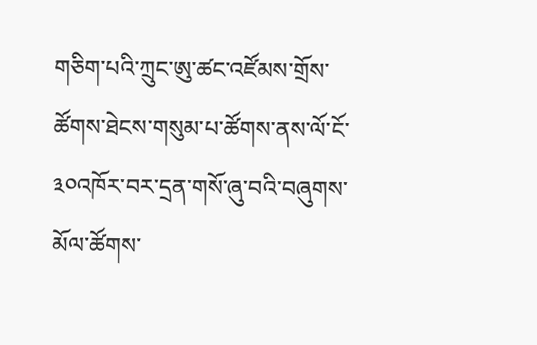གཅིག་པའི་ཀྲུང་ཨུ་ཚང་འཛོམས་གྲོས་ཚོགས་ཐེངས་གསུམ་པ་ཚོགས་ནས་ལོ་ངོ་༣༠འཁོར་བར་དྲན་གསོ་ཞུ་བའི་བཞུགས་མོལ་ཚོགས་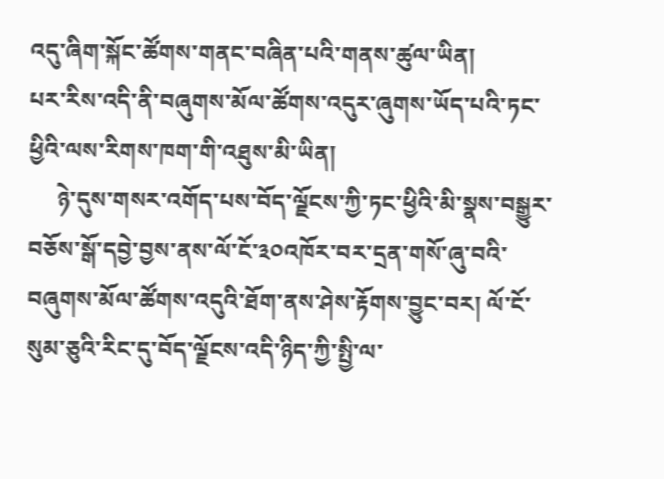འདུ་ཞིག་སྐོང་ཚོགས་གནང་བཞིན་པའི་གནས་ཚུལ་ཡིན།
པར་རིས་འདི་ནི་བཞུགས་མོལ་ཚོགས་འདུར་ཞུགས་ཡོད་པའི་ཏང་ཕྱིའི་ལས་རིགས་ཁག་གི་འཐུས་མི་ཡིན།
     ཉེ་དུས་གསར་འགོད་པས་བོད་ལྗོངས་ཀྱི་ཏང་ཕྱིའི་མི་སྣས་བསྒྱུར་བཅོས་སྒོ་དབྱེ་བྱས་ནས་ལོ་ངོ་༣༠འཁོར་བར་དྲན་གསོ་ཞུ་བའི་བཞུགས་མོལ་ཚོགས་འདུའི་ཐོག་ནས་ཤེས་རྟོགས་བྱུང་བར། ལོ་ངོ་སུམ་ཅུའི་རིང་དུ་བོད་ལྗོངས་འདི་ཉིད་ཀྱི་སྤྱི་ལ་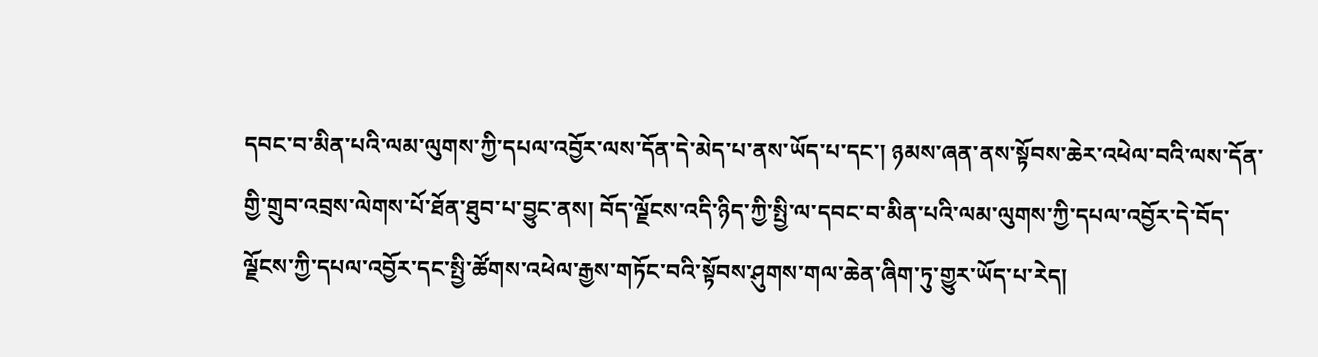དབང་བ་མིན་པའི་ལམ་ལུགས་ཀྱི་དཔལ་འབྱོར་ལས་དོན་དེ་མེད་པ་ནས་ཡོད་པ་དང་། ཉམས་ཞན་ནས་སྟོབས་ཆེར་འཕེལ་བའི་ལས་དོན་གྱི་གྲུབ་འབྲས་ལེགས་པོ་ཐོན་ཐུབ་པ་བྱུང་ནས། བོད་ལྗོངས་འདི་ཉིད་ཀྱི་སྤྱི་ལ་དབང་བ་མིན་པའི་ལམ་ལུགས་ཀྱི་དཔལ་འབྱོར་དེ་བོད་ལྗོངས་ཀྱི་དཔལ་འབྱོར་དང་སྤྱི་ཚོགས་འཕེལ་རྒྱས་གཏོང་བའི་སྟོབས་ཤུགས་གལ་ཆེན་ཞིག་ཏུ་གྱུར་ཡོད་པ་རེད།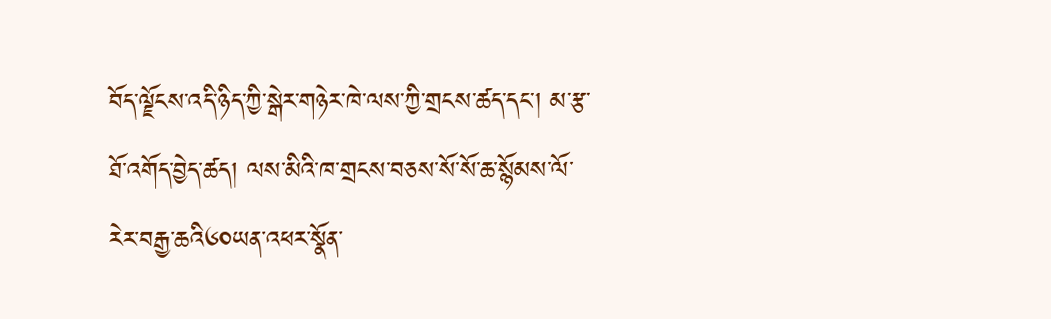བོད་ལྗོངས་འདི་ཉིད་ཀྱི་སྒེར་གཉེར་ཁེ་ལས་ཀྱི་གྲངས་ཚད་དང་། མ་རྩ་ཐོ་འགོད་བྱེད་ཚད། ལས་མིའི་ཁ་གྲངས་བཅས་སོ་སོ་ཆ་སྙོམས་ལོ་རེར་བརྒྱ་ཆའི༦༠ཡན་འཕར་སྣོན་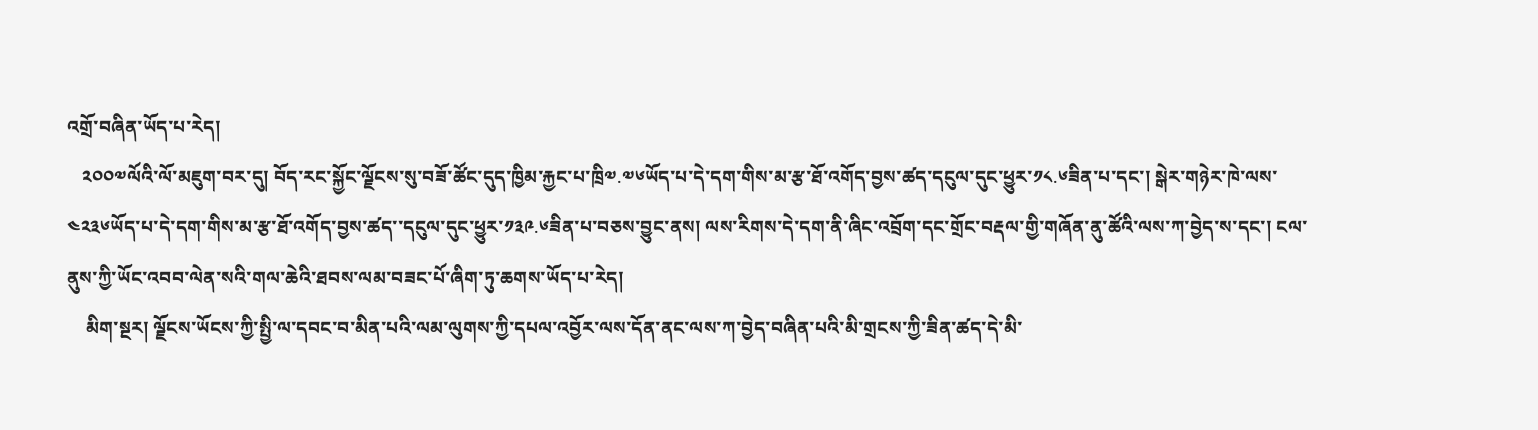འགྲོ་བཞིན་ཡོད་པ་རེད།
   ༢༠༠༧ལོའི་ལོ་མཇུག་བར་དུ། བོད་རང་སྐྱོང་ལྗོངས་སུ་བཟོ་ཚོང་དུད་ཁྱིམ་རྐྱང་པ་ཁྲི༧.༧༦ཡོད་པ་དེ་དག་གིས་མ་རྩ་ཐོ་འགོད་བྱས་ཚད་དངུལ་དུང་ཕྱུར་༡༨.༦ཟིན་པ་དང་། སྒེར་གཉེར་ཁེ་ལས་༤༢༣༦ཡོད་པ་དེ་དག་གིས་མ་རྩ་ཐོ་འགོད་བྱས་ཚད་་དངུལ་དུང་ཕྱུར་༡༣༩.༦ཟིན་པ་བཅས་བྱུང་ནས། ལས་རིགས་དེ་དག་ནི་ཞིང་འབྲོག་དང་གྲོང་བརྡལ་གྱི་གཞོན་ནུ་ཚོའི་ལས་ཀ་བྱེད་ས་དང་། ངལ་ནུས་ཀྱི་ཡོང་འབབ་ལེན་སའི་གལ་ཆེའི་ཐབས་ལམ་བཟང་པོ་ཞིག་ཏུ་ཆགས་ཡོད་པ་རེད།
    མིག་སྔར། ལྗོངས་ཡོངས་ཀྱི་སྤྱི་ལ་དབང་བ་མིན་པའི་ལམ་ལུགས་ཀྱི་དཔལ་འབྱོར་ལས་དོན་ནང་ལས་ཀ་བྱེད་བཞིན་པའི་མི་གྲངས་ཀྱི་ཟིན་ཚད་དེ་མི་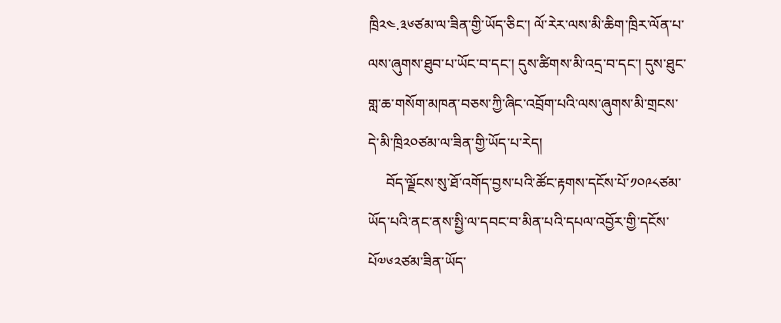ཁྲི༢༤.༣༦ཙམ་ལ་ཟིན་གྱི་ཡོད་ཅིང་། ལོ་རེར་ལས་མི་ཆིག་ཁྲིར་ལོན་པ་ལས་ཞུགས་ཐུབ་པ་ཡོང་བ་དང་། དུས་ཚིགས་མི་འདྲ་བ་དང་། དུས་ཐུང་གླ་ཆ་གསོག་མཁན་བཅས་ཀྱི་ཞིང་འབྲོག་པའི་ལས་ཞུགས་མི་གྲངས་དེ་མི་ཁྲི༢༠ཙམ་ལ་ཟིན་གྱི་ཡོད་པ་རེད།
     བོད་ལྗོངས་སུ་ཐོ་འགོད་བྱས་པའི་ཚོང་རྟགས་དངོས་པོ་༡༠༩༨ཙམ་ཡོད་པའི་ནང་ནས་སྤྱི་ལ་དབང་བ་མིན་པའི་དཔལ་འབྱོར་གྱི་དངོས་པོ༧༦༢ཙམ་ཟིན་ཡོད་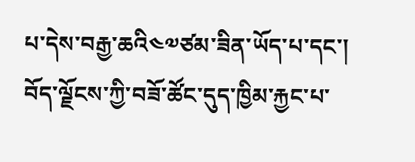པ་དེས་བརྒྱ་ཆའི༤༧ཙམ་ཟིན་ཡོད་པ་དང་། བོད་ལྗོངས་ཀྱི་བཟོ་ཚོང་དུད་ཁྱིམ་རྐྱང་པ་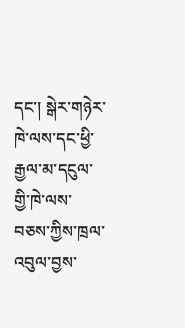དང་། སྒེར་གཉེར་ཁེ་ལས་དང་ཕྱི་རྒྱལ་མ་དངུལ་གྱི་ཁེ་ལས་བཅས་ཀྱིས་ཁྲལ་འབུལ་བྱས་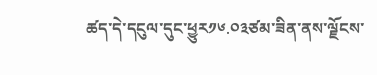ཚད་དེ་དངུལ་དུང་ཕྱུར༡༦.༠༣ཙམ་ཟིན་ནས་ལྗོངས་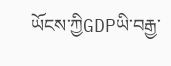ཡོངས་ཀྱིGDPཡི་བརྒྱ་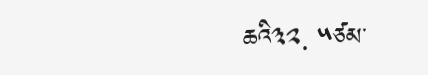ཆའི༣༢. ༥ཙམ་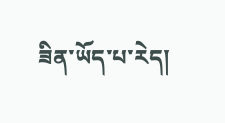ཟིན་ཡོད་པ་རེད།